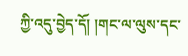ཀྱི་འདུ་བྱེད་དོ། །གང་ལ་ལུས་དང་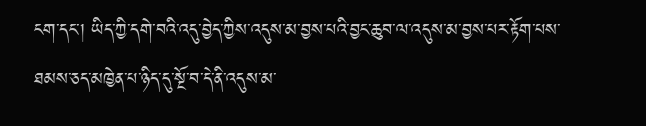ངག་དང་། ཡིད་ཀྱི་དགེ་བའི་འདུ་བྱེད་ཀྱིས་འདུས་མ་བྱས་པའི་བྱང་ཆུབ་ལ་འདུས་མ་བྱས་པར་རྟོག་པས་ཐམས་ཅད་མཁྱེན་པ་ཉིད་དུ་སྔོ་བ་དེ་ནི་འདུས་མ་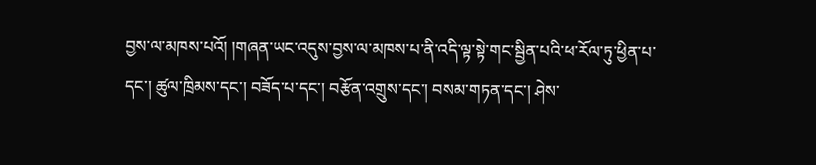བྱས་ལ་མཁས་པའོ། །གཞན་ཡང་འདུས་བྱས་ལ་མཁས་པ་ནི་འདི་ལྟ་སྟེ་གང་སྦྱིན་པའི་ཕ་རོལ་ཏུ་ཕྱིན་པ་དང་། ཚུལ་ཁྲིམས་དང་། བཟོད་པ་དང་། བརྩོན་འགྲུས་དང་། བསམ་གཏན་དང་། ཤེས་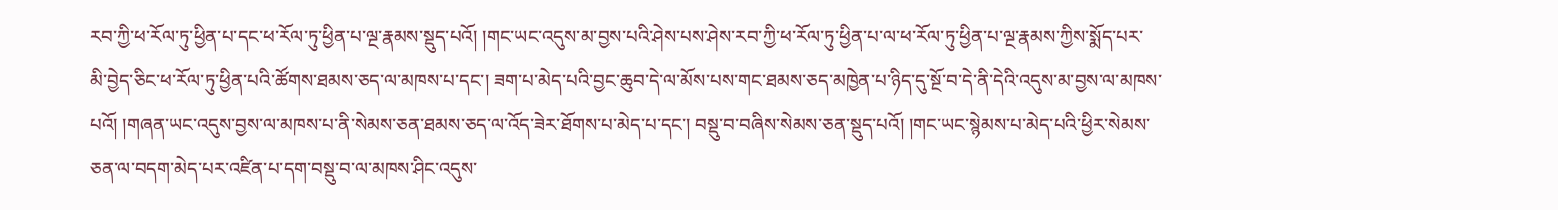རབ་ཀྱི་ཕ་རོལ་ཏུ་ཕྱིན་པ་དང་ཕ་རོལ་ཏུ་ཕྱིན་པ་ལྔ་རྣམས་སྡུད་པའོ། །གང་ཡང་འདུས་མ་བྱས་པའི་ཤེས་པས་ཤེས་རབ་ཀྱི་ཕ་རོལ་ཏུ་ཕྱིན་པ་ལ་ཕ་རོལ་ཏུ་ཕྱིན་པ་ལྔ་རྣམས་ཀྱིས་སྨོད་པར་མི་བྱེད་ཅིང་ཕ་རོལ་ཏུ་ཕྱིན་པའི་ཚོགས་ཐམས་ཅད་ལ་མཁས་པ་དང་། ཟག་པ་མེད་པའི་བྱང་ཆུབ་དེ་ལ་མོས་པས་གང་ཐམས་ཅད་མཁྱེན་པ་ཉིད་དུ་སྔོ་བ་དེ་ནི་དེའི་འདུས་མ་བྱས་ལ་མཁས་པའོ། །གཞན་ཡང་འདུས་བྱས་ལ་མཁས་པ་ནི་སེམས་ཅན་ཐམས་ཅད་ལ་འོད་ཟེར་ཐོགས་པ་མེད་པ་དང་། བསྡུ་བ་བཞིས་སེམས་ཅན་སྡུད་པའོ། །གང་ཡང་སྙེམས་པ་མེད་པའི་ཕྱིར་སེམས་ཅན་ལ་བདག་མེད་པར་འཛིན་པ་དག་བསྡུ་བ་ལ་མཁས་ཤིང་འདུས་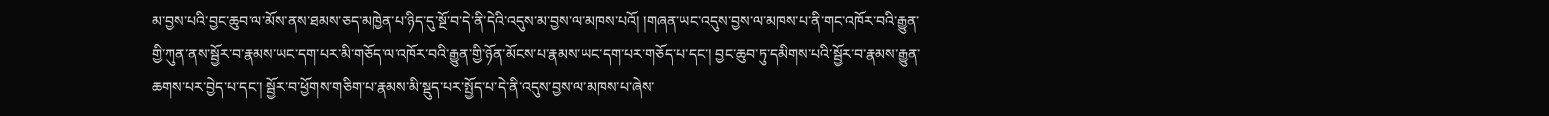མ་བྱས་པའི་བྱང་ཆུབ་ལ་མོས་ནས་ཐམས་ཅད་མཁྱེན་པ་ཉིད་དུ་སྔོ་བ་དེ་ནི་དེའི་འདུས་མ་བྱས་ལ་མཁས་པའོ། །གཞན་ཡང་འདུས་བྱས་ལ་མཁས་པ་ནི་གང་འཁོར་བའི་རྒྱུན་གྱི་ཀུན་ནས་སྦྱོར་བ་རྣམས་ཡང་དག་པར་མི་གཅོད་ལ་འཁོར་བའི་རྒྱུན་གྱི་ཉོན་མོངས་པ་རྣམས་ཡང་དག་པར་གཅོད་པ་དང་། བྱང་ཆུབ་ཏུ་དམིགས་པའི་སྦྱོར་བ་རྣམས་རྒྱུན་ཆགས་པར་བྱེད་པ་དང་། སྦྱོར་བ་ཕྱོགས་གཅིག་པ་རྣམས་མི་སྡུད་པར་སྤྱོད་པ་དེ་ནི་འདུས་བྱས་ལ་མཁས་པ་ཞེས་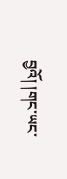བྱའོ། །གང་ཡང་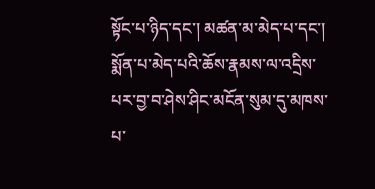སྟོང་པ་ཉིད་དང་། མཚན་མ་མེད་པ་དང་། སྨོན་པ་མེད་པའི་ཆོས་རྣམས་ལ་འདྲིས་པར་བྱ་བ་ཤེས་ཤིང་མངོན་སུམ་དུ་མཁས་པ་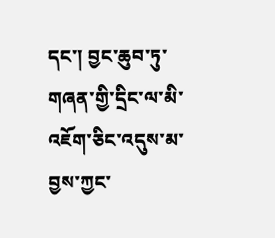དང་། བྱང་ཆུབ་ཏུ་གཞན་གྱི་དྲིང་ལ་མི་འཇོག་ཅིང་འདུས་མ་བྱས་ཀྱང་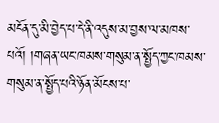མངོན་དུ་མི་བྱེད་པ་དེ་ནི་འདུས་མ་བྱས་ལ་མཁས་པའོ། །གཞན་ཡང་ཁམས་གསུམ་ན་སྤྱོད་ཀྱང་ཁམས་གསུམ་ན་སྤྱོད་པའི་ཉོན་མོངས་པ་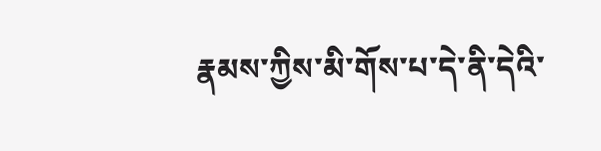རྣམས་ཀྱིས་མི་གོས་པ་དེ་ནི་དེའི་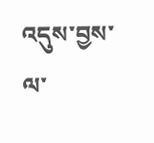འདུས་བྱས་ལ་